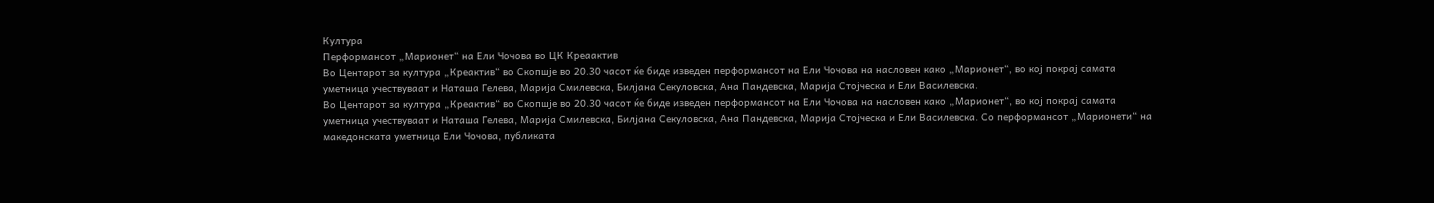Култура
Перформансот „Марионет“ на Ели Чочова во ЦК Креаактив
Во Центарот за култура „Креактив“ во Скопшје во 20.30 часот ќе биде изведен перформансот на Ели Чочова на насловен како „Марионет“, во кој покрај самата уметница учествуваат и Наташа Гелева, Марија Смилевска, Билјана Секуловска, Ана Пандевска, Марија Стојческа и Ели Василевска.
Во Центарот за култура „Креактив“ во Скопшје во 20.30 часот ќе биде изведен перформансот на Ели Чочова на насловен како „Марионет“, во кој покрај самата уметница учествуваат и Наташа Гелева, Марија Смилевска, Билјана Секуловска, Ана Пандевска, Марија Стојческа и Ели Василевска. Со перформансот „Марионети“ на македонската уметница Ели Чочова, публиката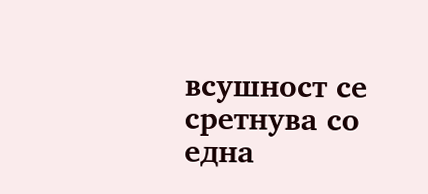всушност се сретнува со една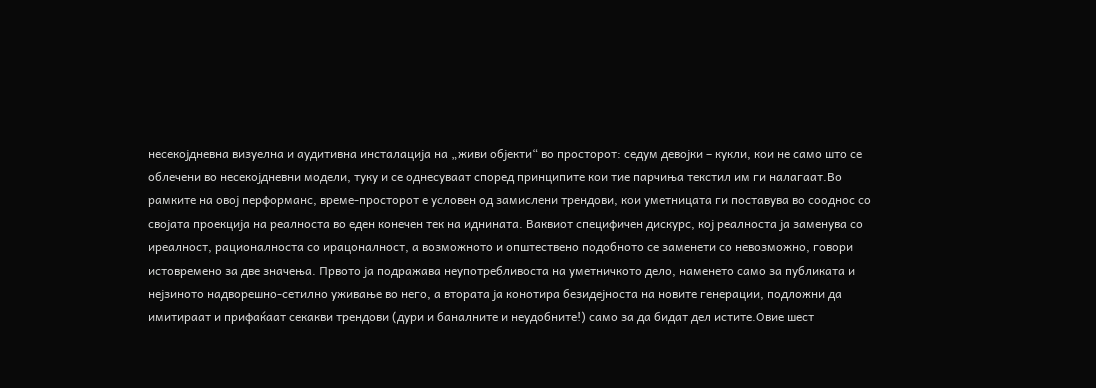несекојдневна визуелна и аудитивна инсталација на „живи објекти“ во просторот: седум девојки – кукли, кои не само што се облечени во несекојдневни модели, туку и се однесуваат според принципите кои тие парчиња текстил им ги налагаат.Во рамките на овој перформанс, време-просторот е условен од замислени трендови, кои уметницата ги поставува во сооднос со својата проекција на реалноста во еден конечен тек на иднината. Ваквиот специфичен дискурс, кој реалноста ја заменува со иреалност, рационалноста со ирацоналност, а возможното и општествено подобното се заменети со невозможно, говори истовремено за две значења. Првото ја подражава неупотребливоста на уметничкото дело, наменето само за публиката и нејзиното надворешно-сетилно уживање во него, а втората ја конотира безидејноста на новите генерации, подложни да имитираат и прифаќаат секакви трендови (дури и баналните и неудобните!) само за да бидат дел истите.Овие шест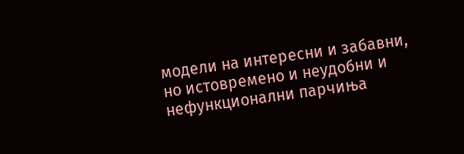модели на интересни и забавни, но истовремено и неудобни и нефункционални парчиња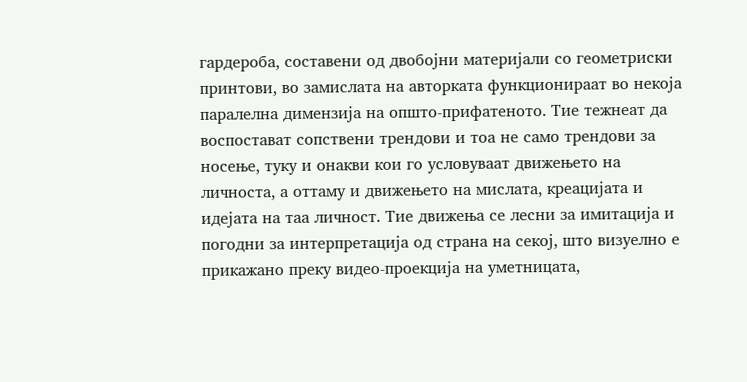гардероба, составени од двобојни материјали со геометриски принтови, во замислата на авторката функционираат во некоја паралелна димензија на општо-прифатеното. Тие тежнеат да воспостават сопствени трендови и тоа не само трендови за носење, туку и онакви кои го условуваат движењето на личноста, а оттаму и движењето на мислата, креацијата и идејата на таа личност. Тие движења се лесни за имитација и погодни за интерпретација од страна на секој, што визуелно е прикажано преку видео-проекција на уметницата,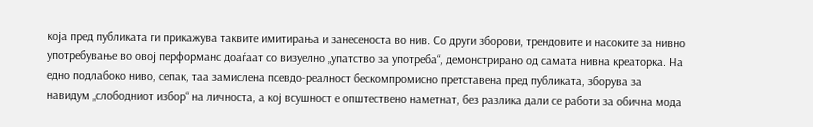која пред публиката ги прикажува таквите имитирања и занесеноста во нив. Со други зборови, трендовите и насоките за нивно употребување во овој перформанс доаѓаат со визуелно „упатство за употреба“, демонстрирано од самата нивна креаторка. На едно подлабоко ниво, сепак, таа замислена псевдо-реалност бескомпромисно претставена пред публиката, зборува за навидум „слободниот избор“ на личноста, а кој всушност е општествено наметнат, без разлика дали се работи за обична мода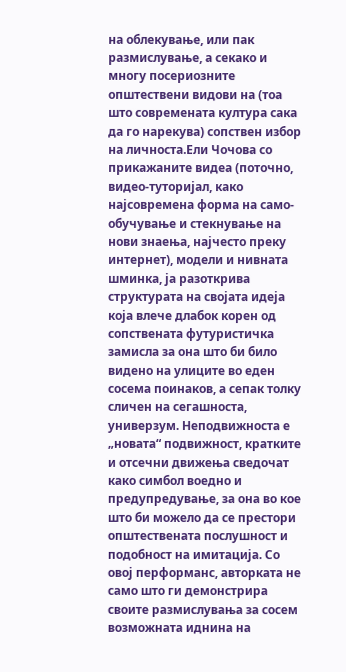на облекување, или пак размислување, а секако и многу посериозните општествени видови на (тоа што современата култура сака да го нарекува) сопствен избор на личноста.Ели Чочова со прикажаните видеа (поточно, видео-туторијал, како најсовремена форма на само-обучување и стекнување на нови знаења, најчесто преку интернет), модели и нивната шминка, ја разоткрива структурата на својата идеја која влече длабок корен од сопствената футуристичка замисла за она што би било видено на улиците во еден сосема поинаков, а сепак толку сличен на сегашноста, универзум. Неподвижноста е „новата“ подвижност, кратките и отсечни движења сведочат како симбол воедно и предупредување, за она во кое што би можело да се престори општествената послушност и подобност на имитација. Со овој перформанс, авторката не само што ги демонстрира своите размислувања за сосем возможната иднина на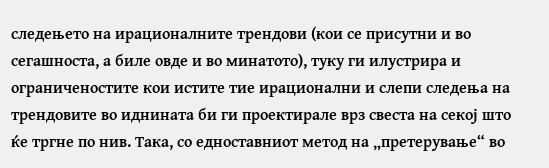следењето на ирационалните трендови (кои се присутни и во сегашноста, а биле овде и во минатото), туку ги илустрира и ограниченостите кои истите тие ирационални и слепи следења на трендовите во иднината би ги проектирале врз свеста на секој што ќе тргне по нив. Така, со едноставниот метод на „претерување“ во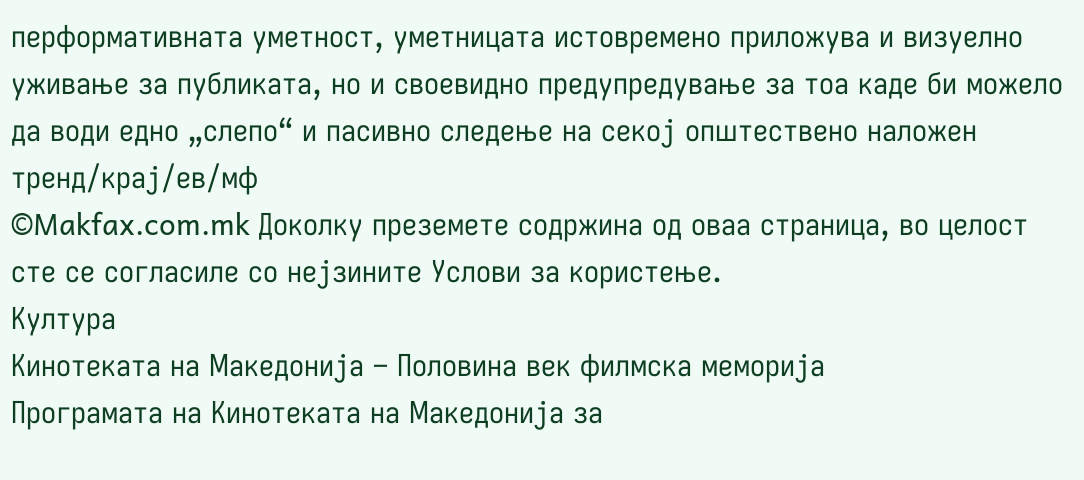перформативната уметност, уметницата истовремено приложува и визуелно уживање за публиката, но и своевидно предупредување за тоа каде би можело да води едно „слепо“ и пасивно следење на секој општествено наложен тренд/крај/ев/мф
©Makfax.com.mk Доколку преземете содржина од оваа страница, во целост сте се согласиле со нејзините Услови за користење.
Култура
Кинотеката на Македонија – Половина век филмска меморија
Програмата на Кинотеката на Македонија за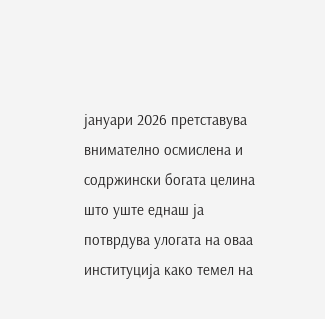јануари 2026 претставува внимателно осмислена и содржински богата целина што уште еднаш ја потврдува улогата на оваа институција како темел на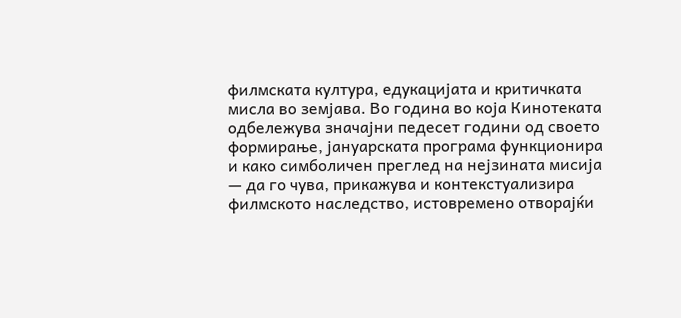филмската култура, едукацијата и критичката мисла во земјава. Во година во која Кинотеката одбележува значајни педесет години од своето формирање, јануарската програма функционира и како симболичен преглед на нејзината мисија — да го чува, прикажува и контекстуализира филмското наследство, истовремено отворајќи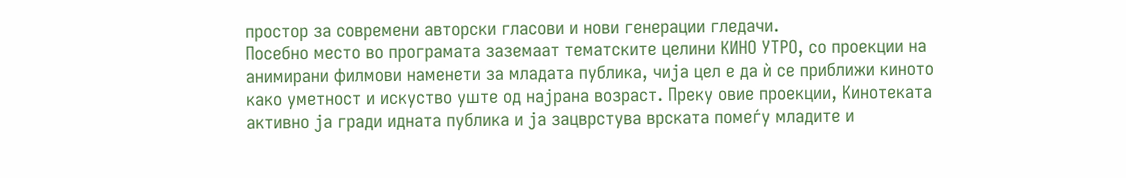простор за современи авторски гласови и нови генерации гледачи.
Посебно место во програмата заземаат тематските целини КИНО УТРО, со проекции на анимирани филмови наменети за младата публика, чија цел е да ѝ се приближи киното како уметност и искуство уште од најрана возраст. Преку овие проекции, Кинотеката активно ја гради идната публика и ја зацврстува врската помеѓу младите и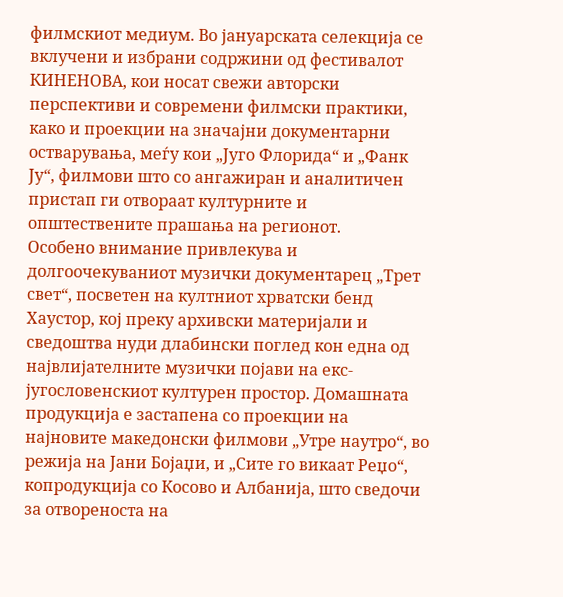филмскиот медиум. Во јануарската селекција се вклучени и избрани содржини од фестивалот КИНЕНОВА, кои носат свежи авторски перспективи и современи филмски практики, како и проекции на значајни документарни остварувања, меѓу кои „Југо Флорида“ и „Фанк Ју“, филмови што со ангажиран и аналитичен пристап ги отвораат културните и општествените прашања на регионот.
Особено внимание привлекува и долгоочекуваниот музички документарец „Трет свет“, посветен на култниот хрватски бенд Хаустор, кој преку архивски материјали и сведоштва нуди длабински поглед кон една од највлијателните музички појави на екс-југословенскиот културен простор. Домашната продукција е застапена со проекции на најновите македонски филмови „Утре наутро“, во режија на Јани Бојаџи, и „Сите го викаат Реџо“, копродукција со Косово и Албанија, што сведочи за отвореноста на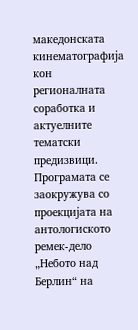македонската кинематографија кон регионалната соработка и актуелните тематски предизвици.
Програмата се заокружува со проекцијата на антологиското ремек-дело „Небото над Берлин“ на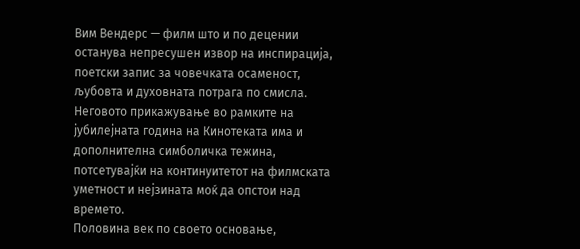Вим Вендерс — филм што и по децении останува непресушен извор на инспирација, поетски запис за човечката осаменост, љубовта и духовната потрага по смисла. Неговото прикажување во рамките на јубилејната година на Кинотеката има и дополнителна симболичка тежина, потсетувајќи на континуитетот на филмската уметност и нејзината моќ да опстои над времето.
Половина век по своето основање,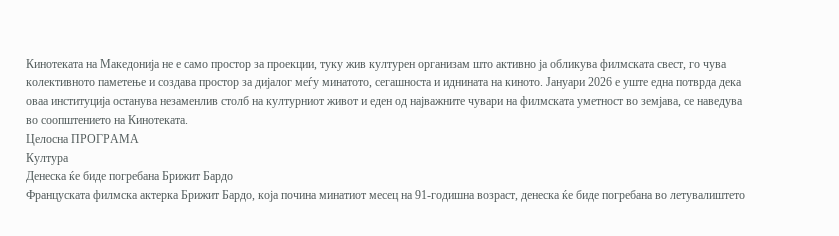Кинотеката на Македонија не е само простор за проекции, туку жив културен организам што активно ја обликува филмската свест, го чува колективното паметење и создава простор за дијалог меѓу минатото, сегашноста и иднината на киното. Јануари 2026 е уште една потврда дека оваа институција останува незаменлив столб на културниот живот и еден од најважните чувари на филмската уметност во земјава, се наведува во соопштението на Кинотеката.
Целосна ПРОГРАМА
Култура
Денеска ќе биде погребана Брижит Бардо
Француската филмска актерка Брижит Бардо, која почина минатиот месец на 91-годишна возраст, денеска ќе биде погребана во летувалиштето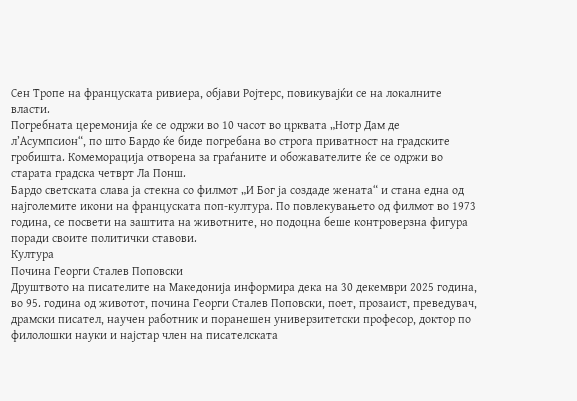Сен Тропе на француската ривиера, објави Ројтерс, повикувајќи се на локалните власти.
Погребната церемонија ќе се одржи во 10 часот во црквата „Нотр Дам де л’Асумпсион“, по што Бардо ќе биде погребана во строга приватност на градските гробишта. Комеморација отворена за граѓаните и обожавателите ќе се одржи во старата градска четврт Ла Понш.
Бардо светската слава ја стекна со филмот „И Бог ја создаде жената“ и стана една од најголемите икони на француската поп-култура. По повлекувањето од филмот во 1973 година, се посвети на заштита на животните, но подоцна беше контроверзна фигура поради своите политички ставови.
Култура
Почина Георги Сталев Поповски
Друштвото на писателите на Македонија информира дека на 30 декември 2025 година, во 95. година од животот, почина Георги Сталев Поповски, поет, прозаист, преведувач, драмски писател, научен работник и поранешен универзитетски професор, доктор по филолошки науки и најстар член на писателската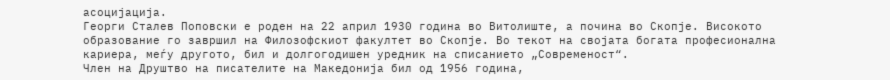асоцијација.
Георги Сталев Поповски е роден на 22 април 1930 година во Витолиште, а почина во Скопје. Високото образование го завршил на Филозофскиот факултет во Скопје. Во текот на својата богата професионална кариера, меѓу другото, бил и долгогодишен уредник на списанието „Современост“.
Член на Друштво на писателите на Македонија бил од 1956 година,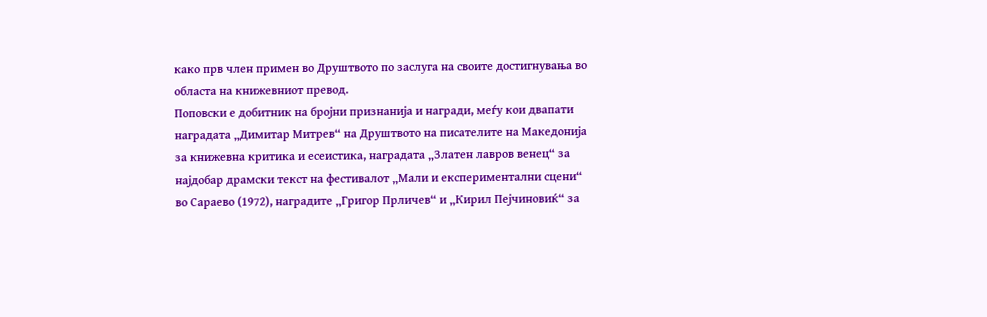како прв член примен во Друштвото по заслуга на своите достигнувања во областа на книжевниот превод.
Поповски е добитник на бројни признанија и награди, меѓу кои двапати наградата „Димитар Митрев“ на Друштвото на писателите на Македонија за книжевна критика и есеистика, наградата „Златен лавров венец“ за најдобар драмски текст на фестивалот „Мали и експериментални сцени“ во Сараево (1972), наградите „Григор Прличев“ и „Кирил Пејчиновиќ“ за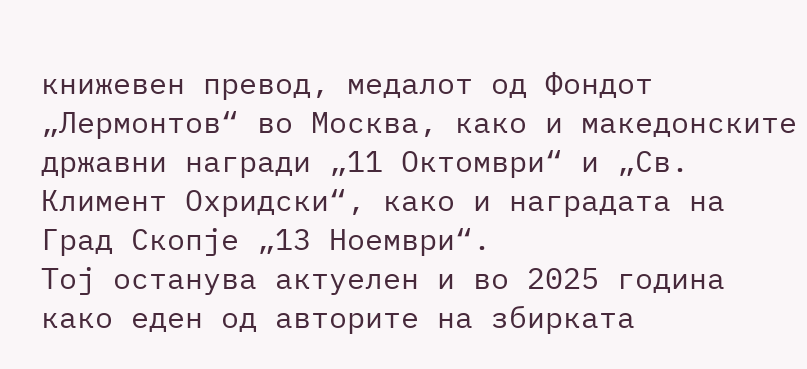книжевен превод, медалот од Фондот „Лермонтов“ во Москва, како и македонските државни награди „11 Октомври“ и „Св. Климент Охридски“, како и наградата на Град Скопје „13 Ноември“.
Тој останува актуелен и во 2025 година како еден од авторите на збирката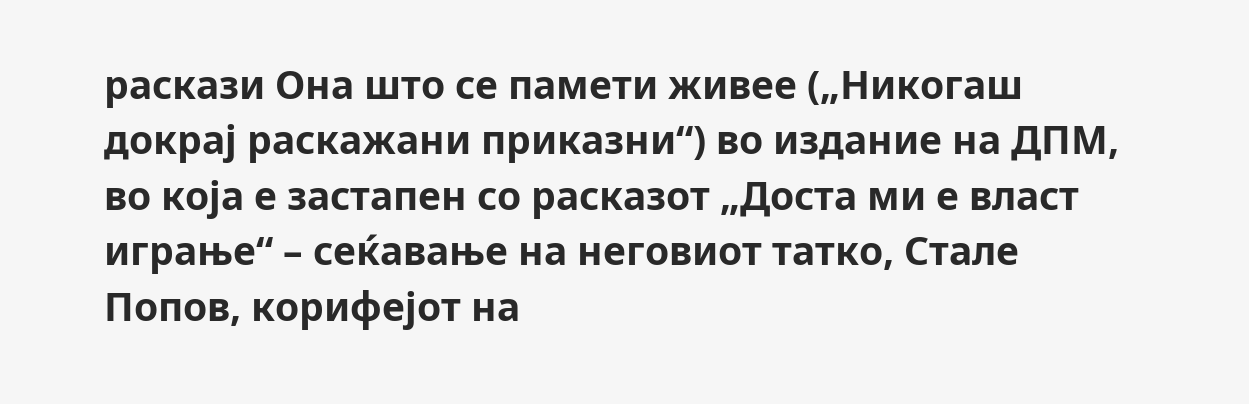раскази Она што се памети живее („Никогаш докрај раскажани приказни“) во издание на ДПМ, во која е застапен со расказот „Доста ми е власт играње“ – сеќавање на неговиот татко, Стале Попов, корифејот на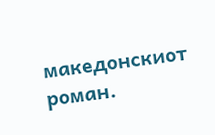македонскиот роман.